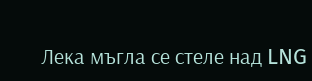Лека мъгла се стеле над LNG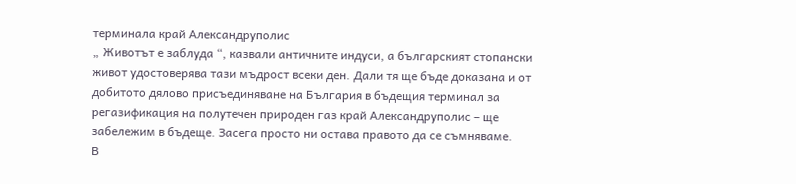терминала край Александруполис
„ Животът е заблуда “, казвали античните индуси, а българският стопански живот удостоверява тази мъдрост всеки ден. Дали тя ще бъде доказана и от добитото дялово присъединяване на България в бъдещия терминал за регазификация на полутечен природен газ край Александруполис – ще забележим в бъдеще. Засега просто ни остава правото да се съмняваме.
В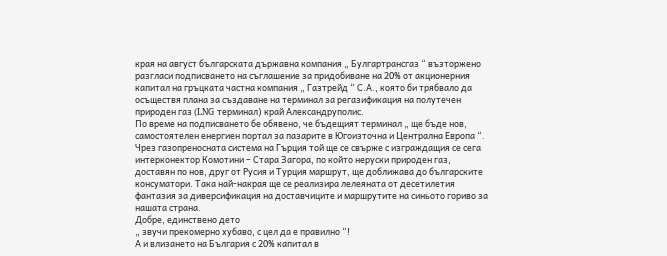края на август българската държавна компания „ Булгартрансгаз “ възторжено разгласи подписването на съглашение за придобиване на 20% от акционерния капитал на гръцката частна компания „ Газтрейд “ С.А., която би трябвало да осъществя плана за създаване на терминал за регазификация на полутечен природен газ (LNG терминал) край Александруполис.
По време на подписването бе обявено, че бъдещият терминал „ ще бъде нов, самостоятелен енергиен портал за пазарите в Югоизточна и Централна Европа “. Чрез газопреносната система на Гърция той ще се свърже с изграждащия се сега интерконектор Комотини – Стара Загора, по който неруски природен газ, доставян по нов, друг от Русия и Турция маршрут, ще доближава до българските консуматори. Така най-накрая ще се реализира лелеяната от десетилетия фантазия за диверсификация на доставчиците и маршрутите на синьото гориво за нашата страна.
Добре, единствено дето
„ звучи прекомерно хубаво, с цел да е правилно “!
А и влизането на България с 20% капитал в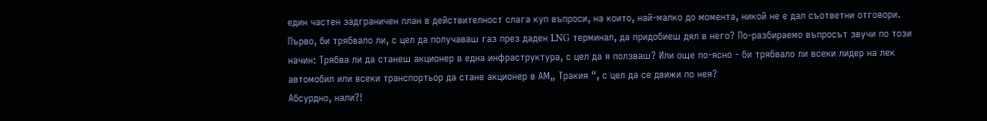един частен задграничен план в действителност слага куп въпроси, на които, най-малко до момента, никой не е дал съответни отговори.
Първо, би трябвало ли, с цел да получаваш газ през даден LNG терминал, да придобиеш дял в него? По-разбираемо въпросът звучи по този начин: Трябва ли да станеш акционер в една инфраструктура, с цел да я ползваш? Или още по-ясно - би трябвало ли всеки лидер на лек автомобил или всеки транспортьор да стане акционер в АМ„ Тракия “, с цел да се движи по нея?
Абсурдно, нали?!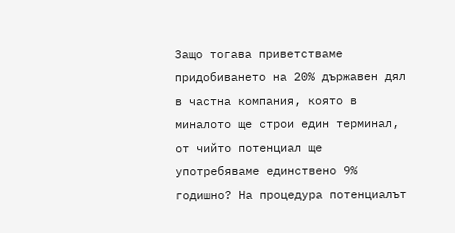Защо тогава приветстваме придобиването на 20% държавен дял в частна компания, която в миналото ще строи един терминал, от чийто потенциал ще употребяваме единствено 9% годишно? На процедура потенциалът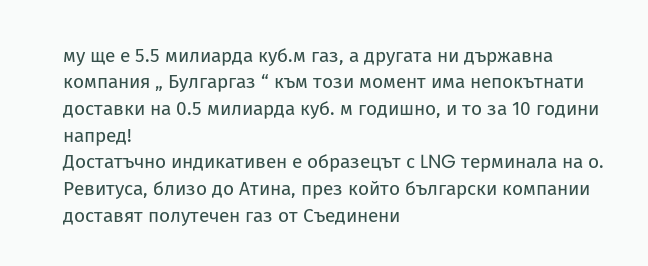му ще е 5.5 милиарда куб.м газ, а другата ни държавна компания „ Булгаргаз “ към този момент има непокътнати доставки на 0.5 милиарда куб. м годишно, и то за 10 години напред!
Достатъчно индикативен е образецът с LNG терминала на о. Ревитуса, близо до Атина, през който български компании доставят полутечен газ от Съединени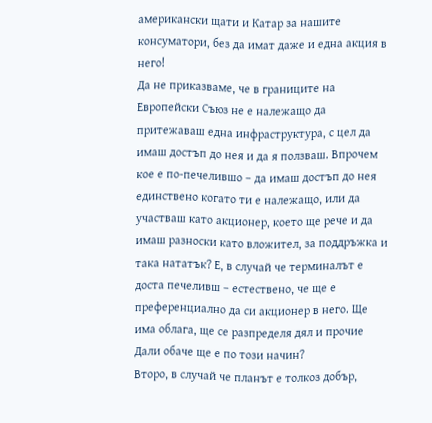американски щати и Катар за нашите консуматори, без да имат даже и една акция в него!
Да не приказваме, че в границите на Европейски Съюз не е належащо да притежаваш една инфраструктура, с цел да имаш достъп до нея и да я ползваш. Впрочем кое е по-печелившо – да имаш достъп до нея единствено когато ти е належащо, или да участваш като акционер, което ще рече и да имаш разноски като вложител, за поддръжка и така нататък? Е, в случай че терминалът е доста печеливш – естествено, че ще е преференциално да си акционер в него. Ще има облага, ще се разпределя дял и прочие Дали обаче ще е по този начин?
Второ, в случай че планът е толкоз добър,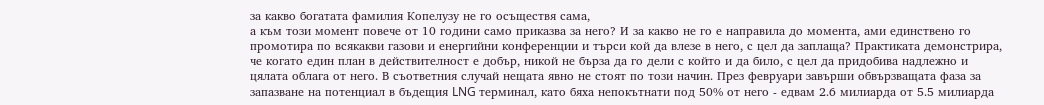за какво богатата фамилия Копелузу не го осъществя сама,
а към този момент повече от 10 години само приказва за него? И за какво не го е направила до момента, ами единствено го промотира по всякакви газови и енергийни конференции и търси кой да влезе в него, с цел да заплаща? Практиката демонстрира, че когато един план в действителност е добър, никой не бърза да го дели с който и да било, с цел да придобива надлежно и цялата облага от него. В съответния случай нещата явно не стоят по този начин. През февруари завърши обвързващата фаза за запазване на потенциал в бъдещия LNG терминал, като бяха непокътнати под 50% от него - едвам 2.6 милиарда от 5.5 милиарда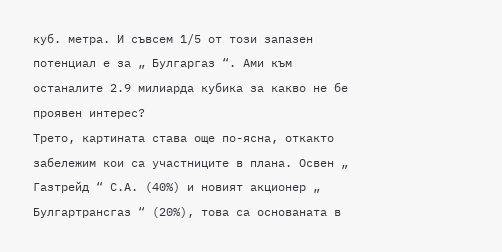куб. метра. И съвсем 1/5 от този запазен потенциал е за „ Булгаргаз “. Ами към останалите 2.9 милиарда кубика за какво не бе проявен интерес?
Трето, картината става още по-ясна, откакто забележим кои са участниците в плана. Освен „ Газтрейд “ С.А. (40%) и новият акционер „ Булгартрансгаз “ (20%), това са основаната в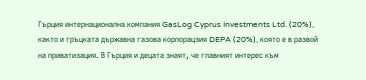Гърция интернационална компания GasLog Cyprus Investments Ltd. (20%), както и гръцката държавна газова корпорацзия DEPA (20%), която е в развой на приватизация. В Гърция и децата знаят, че главният интерес към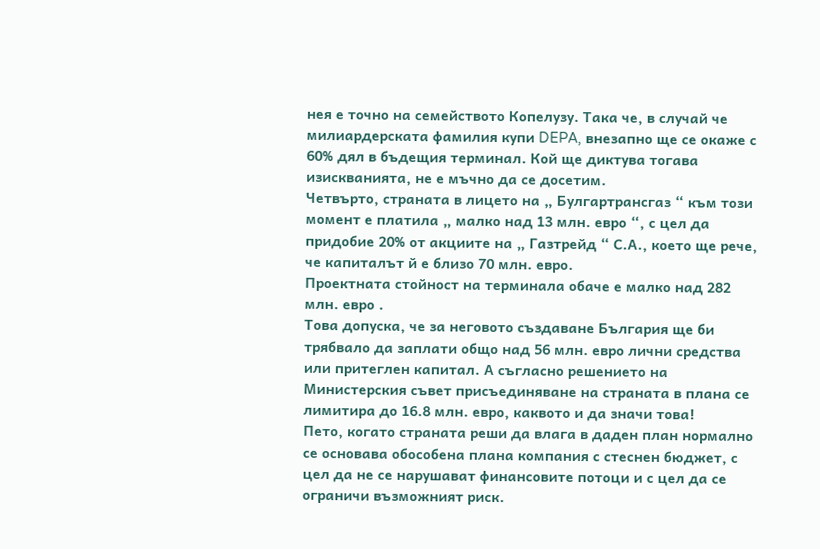нея е точно на семейството Копелузу. Така че, в случай че милиардерската фамилия купи DEPA, внезапно ще се окаже с 60% дял в бъдещия терминал. Кой ще диктува тогава изискванията, не е мъчно да се досетим.
Четвърто, страната в лицето на „ Булгартрансгаз “ към този момент е платила „ малко над 13 млн. евро “, с цел да придобие 20% от акциите на „ Газтрейд “ С.А., което ще рече, че капиталът й е близо 70 млн. евро.
Проектната стойност на терминала обаче е малко над 282 млн. евро .
Това допуска, че за неговото създаване България ще би трябвало да заплати общо над 56 млн. евро лични средства или притеглен капитал. А съгласно решението на Министерския съвет присъединяване на страната в плана се лимитира до 16.8 млн. евро, каквото и да значи това!
Пето, когато страната реши да влага в даден план нормално се основава обособена плана компания с стеснен бюджет, с цел да не се нарушават финансовите потоци и с цел да се ограничи възможният риск.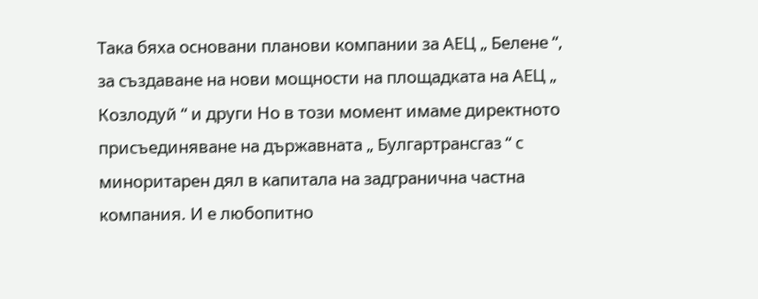Така бяха основани планови компании за АЕЦ „ Белене “, за създаване на нови мощности на площадката на АЕЦ „ Козлодуй “ и други Но в този момент имаме директното присъединяване на държавната „ Булгартрансгаз “ с миноритарен дял в капитала на задгранична частна компания. И е любопитно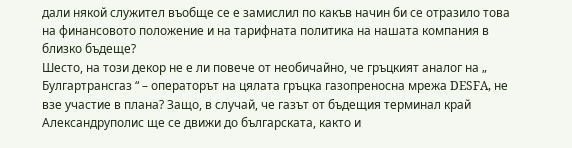дали някой служител въобще се е замислил по какъв начин би се отразило това на финансовото положение и на тарифната политика на нашата компания в близко бъдеще?
Шесто, на този декор не е ли повече от необичайно, че гръцкият аналог на „ Булгартрансгаз “ – операторът на цялата гръцка газопреносна мрежа DESFA, не взе участие в плана? Защо, в случай, че газът от бъдещия терминал край Александруполис ще се движи до българската, както и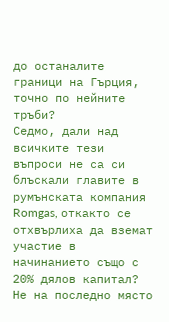до останалите граници на Гърция, точно по нейните тръби?
Седмо, дали над всичките тези въпроси не са си блъскали главите в румънската компания Romgas, откакто се отхвърлиха да вземат участие в начинанието също с 20% дялов капитал?
Не на последно място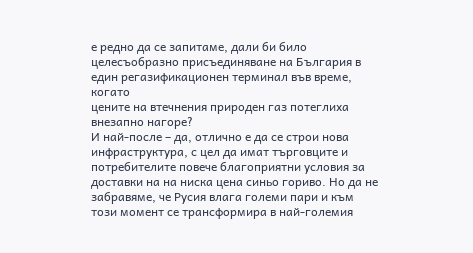е редно да се запитаме, дали би било целесъобразно присъединяване на България в един регазификационен терминал във време, когато
цените на втечнения природен газ потеглиха внезапно нагоре?
И най-после – да, отлично е да се строи нова инфраструктура, с цел да имат търговците и потребителите повече благоприятни условия за доставки на на ниска цена синьо гориво. Но да не забравяме, че Русия влага големи пари и към този момент се трансформира в най-големия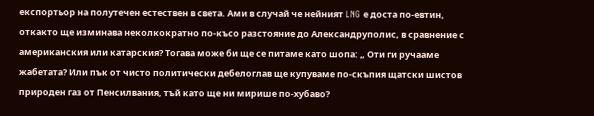експортьор на полутечен естествен в света. Ами в случай че нейният LNG е доста по-евтин, откакто ще изминава неколкократно по-късо разстояние до Александруполис, в сравнение с американския или катарския? Тогава може би ще се питаме като шопа: „ Оти ги ручааме жабетата? Или пък от чисто политически дебелоглав ще купуваме по-скъпия щатски шистов природен газ от Пенсилвания, тъй като ще ни мирише по-хубаво?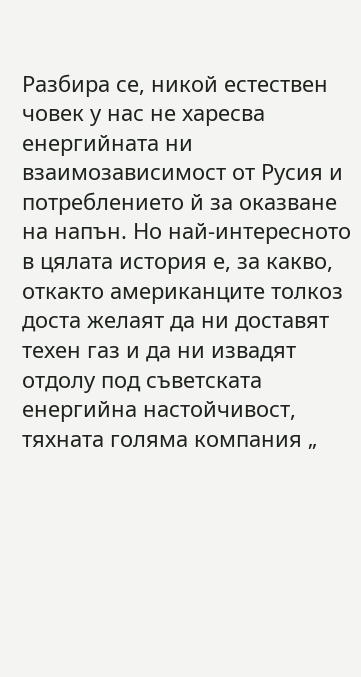Разбира се, никой естествен човек у нас не харесва енергийната ни взаимозависимост от Русия и потреблението й за оказване на напън. Но най-интересното в цялата история е, за какво, откакто американците толкоз доста желаят да ни доставят техен газ и да ни извадят отдолу под съветската енергийна настойчивост, тяхната голяма компания „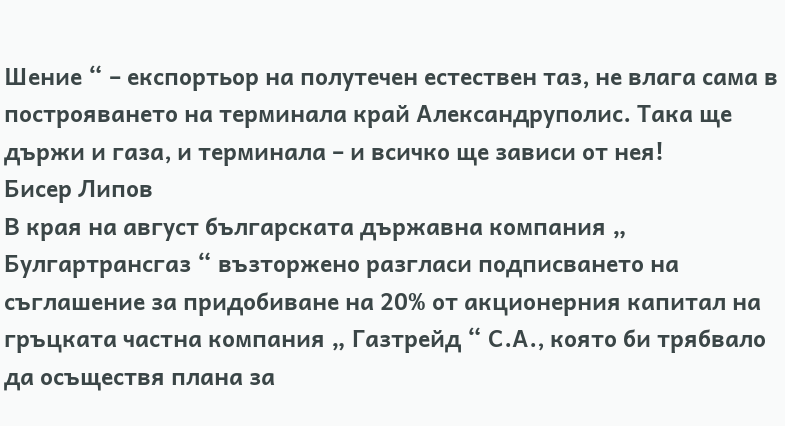Шение “ – експортьор на полутечен естествен таз, не влага сама в построяването на терминала край Александруполис. Така ще държи и газа, и терминала – и всичко ще зависи от нея!
Бисер Липов
В края на август българската държавна компания „ Булгартрансгаз “ възторжено разгласи подписването на съглашение за придобиване на 20% от акционерния капитал на гръцката частна компания „ Газтрейд “ С.А., която би трябвало да осъществя плана за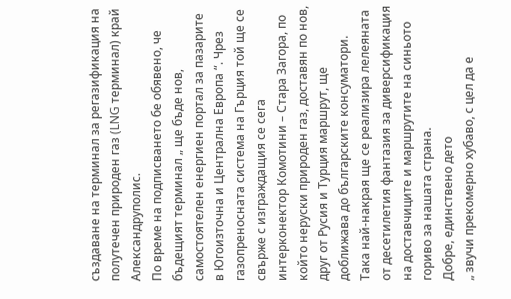създаване на терминал за регазификация на полутечен природен газ (LNG терминал) край Александруполис.
По време на подписването бе обявено, че бъдещият терминал „ ще бъде нов, самостоятелен енергиен портал за пазарите в Югоизточна и Централна Европа “. Чрез газопреносната система на Гърция той ще се свърже с изграждащия се сега интерконектор Комотини – Стара Загора, по който неруски природен газ, доставян по нов, друг от Русия и Турция маршрут, ще доближава до българските консуматори. Така най-накрая ще се реализира лелеяната от десетилетия фантазия за диверсификация на доставчиците и маршрутите на синьото гориво за нашата страна.
Добре, единствено дето
„ звучи прекомерно хубаво, с цел да е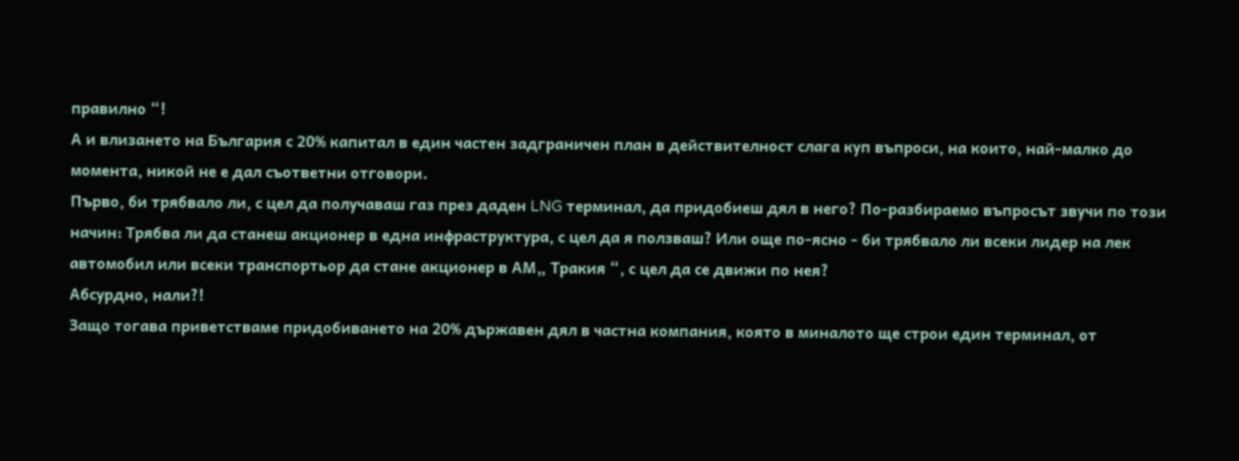правилно “!
А и влизането на България с 20% капитал в един частен задграничен план в действителност слага куп въпроси, на които, най-малко до момента, никой не е дал съответни отговори.
Първо, би трябвало ли, с цел да получаваш газ през даден LNG терминал, да придобиеш дял в него? По-разбираемо въпросът звучи по този начин: Трябва ли да станеш акционер в една инфраструктура, с цел да я ползваш? Или още по-ясно - би трябвало ли всеки лидер на лек автомобил или всеки транспортьор да стане акционер в АМ„ Тракия “, с цел да се движи по нея?
Абсурдно, нали?!
Защо тогава приветстваме придобиването на 20% държавен дял в частна компания, която в миналото ще строи един терминал, от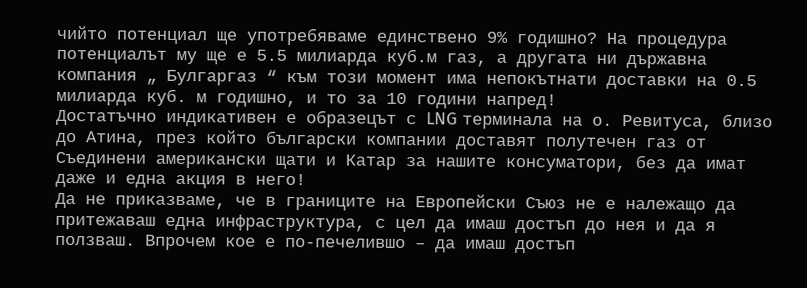чийто потенциал ще употребяваме единствено 9% годишно? На процедура потенциалът му ще е 5.5 милиарда куб.м газ, а другата ни държавна компания „ Булгаргаз “ към този момент има непокътнати доставки на 0.5 милиарда куб. м годишно, и то за 10 години напред!
Достатъчно индикативен е образецът с LNG терминала на о. Ревитуса, близо до Атина, през който български компании доставят полутечен газ от Съединени американски щати и Катар за нашите консуматори, без да имат даже и една акция в него!
Да не приказваме, че в границите на Европейски Съюз не е належащо да притежаваш една инфраструктура, с цел да имаш достъп до нея и да я ползваш. Впрочем кое е по-печелившо – да имаш достъп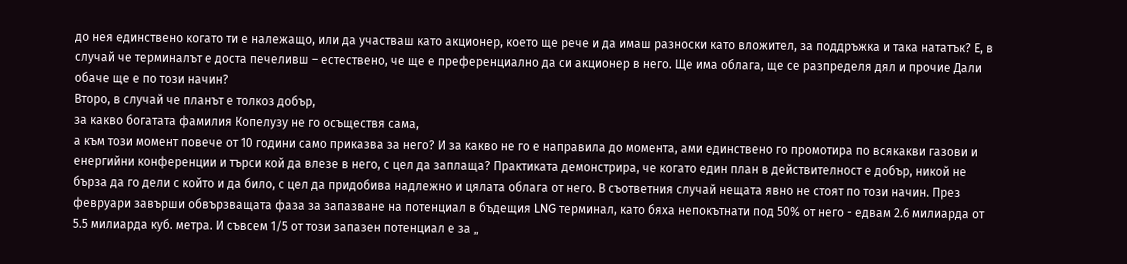до нея единствено когато ти е належащо, или да участваш като акционер, което ще рече и да имаш разноски като вложител, за поддръжка и така нататък? Е, в случай че терминалът е доста печеливш – естествено, че ще е преференциално да си акционер в него. Ще има облага, ще се разпределя дял и прочие Дали обаче ще е по този начин?
Второ, в случай че планът е толкоз добър,
за какво богатата фамилия Копелузу не го осъществя сама,
а към този момент повече от 10 години само приказва за него? И за какво не го е направила до момента, ами единствено го промотира по всякакви газови и енергийни конференции и търси кой да влезе в него, с цел да заплаща? Практиката демонстрира, че когато един план в действителност е добър, никой не бърза да го дели с който и да било, с цел да придобива надлежно и цялата облага от него. В съответния случай нещата явно не стоят по този начин. През февруари завърши обвързващата фаза за запазване на потенциал в бъдещия LNG терминал, като бяха непокътнати под 50% от него - едвам 2.6 милиарда от 5.5 милиарда куб. метра. И съвсем 1/5 от този запазен потенциал е за „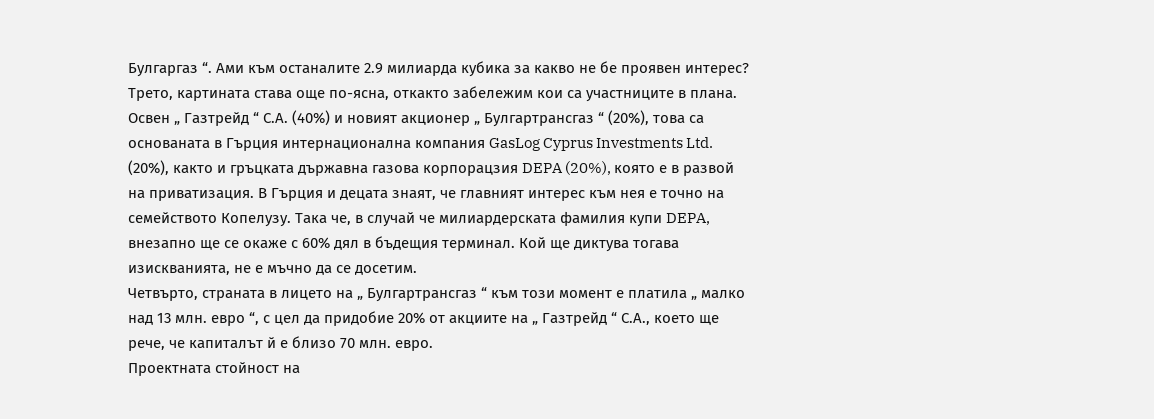Булгаргаз “. Ами към останалите 2.9 милиарда кубика за какво не бе проявен интерес?
Трето, картината става още по-ясна, откакто забележим кои са участниците в плана. Освен „ Газтрейд “ С.А. (40%) и новият акционер „ Булгартрансгаз “ (20%), това са основаната в Гърция интернационална компания GasLog Cyprus Investments Ltd. (20%), както и гръцката държавна газова корпорацзия DEPA (20%), която е в развой на приватизация. В Гърция и децата знаят, че главният интерес към нея е точно на семейството Копелузу. Така че, в случай че милиардерската фамилия купи DEPA, внезапно ще се окаже с 60% дял в бъдещия терминал. Кой ще диктува тогава изискванията, не е мъчно да се досетим.
Четвърто, страната в лицето на „ Булгартрансгаз “ към този момент е платила „ малко над 13 млн. евро “, с цел да придобие 20% от акциите на „ Газтрейд “ С.А., което ще рече, че капиталът й е близо 70 млн. евро.
Проектната стойност на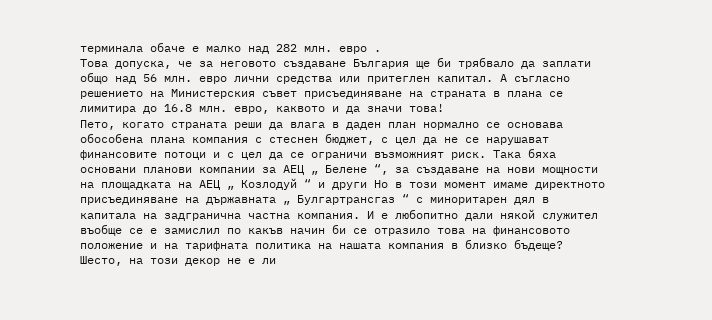терминала обаче е малко над 282 млн. евро .
Това допуска, че за неговото създаване България ще би трябвало да заплати общо над 56 млн. евро лични средства или притеглен капитал. А съгласно решението на Министерския съвет присъединяване на страната в плана се лимитира до 16.8 млн. евро, каквото и да значи това!
Пето, когато страната реши да влага в даден план нормално се основава обособена плана компания с стеснен бюджет, с цел да не се нарушават финансовите потоци и с цел да се ограничи възможният риск. Така бяха основани планови компании за АЕЦ „ Белене “, за създаване на нови мощности на площадката на АЕЦ „ Козлодуй “ и други Но в този момент имаме директното присъединяване на държавната „ Булгартрансгаз “ с миноритарен дял в капитала на задгранична частна компания. И е любопитно дали някой служител въобще се е замислил по какъв начин би се отразило това на финансовото положение и на тарифната политика на нашата компания в близко бъдеще?
Шесто, на този декор не е ли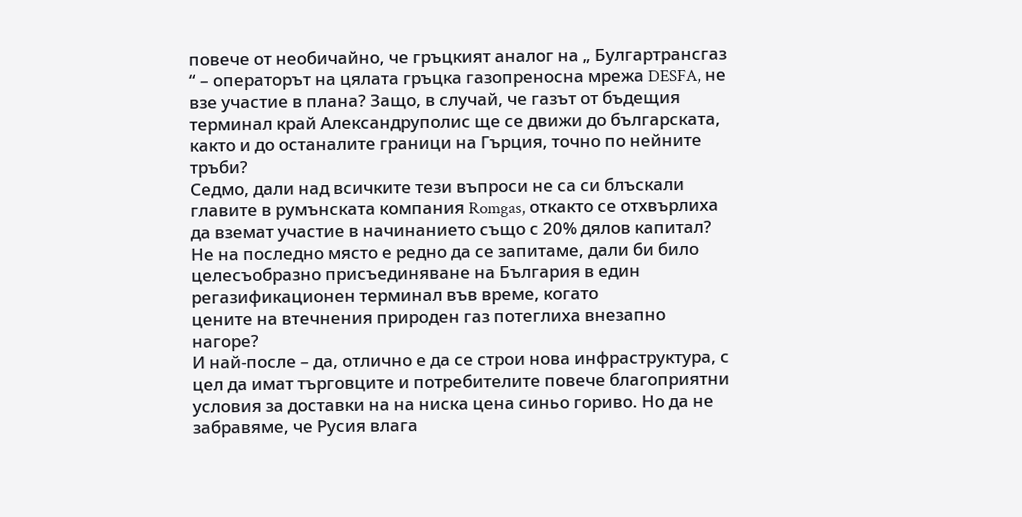повече от необичайно, че гръцкият аналог на „ Булгартрансгаз “ – операторът на цялата гръцка газопреносна мрежа DESFA, не взе участие в плана? Защо, в случай, че газът от бъдещия терминал край Александруполис ще се движи до българската, както и до останалите граници на Гърция, точно по нейните тръби?
Седмо, дали над всичките тези въпроси не са си блъскали главите в румънската компания Romgas, откакто се отхвърлиха да вземат участие в начинанието също с 20% дялов капитал?
Не на последно място е редно да се запитаме, дали би било целесъобразно присъединяване на България в един регазификационен терминал във време, когато
цените на втечнения природен газ потеглиха внезапно нагоре?
И най-после – да, отлично е да се строи нова инфраструктура, с цел да имат търговците и потребителите повече благоприятни условия за доставки на на ниска цена синьо гориво. Но да не забравяме, че Русия влага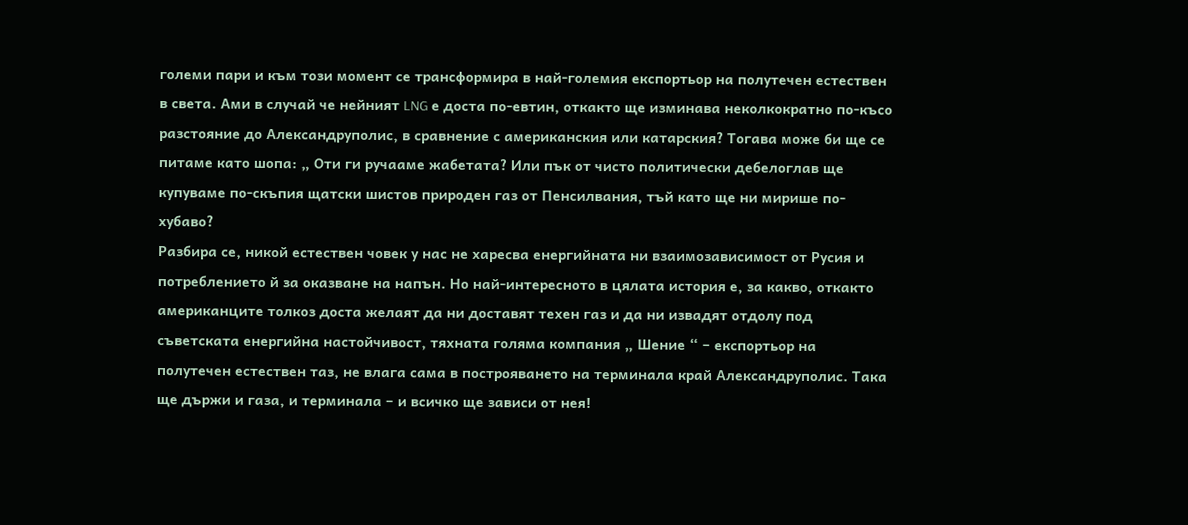големи пари и към този момент се трансформира в най-големия експортьор на полутечен естествен в света. Ами в случай че нейният LNG е доста по-евтин, откакто ще изминава неколкократно по-късо разстояние до Александруполис, в сравнение с американския или катарския? Тогава може би ще се питаме като шопа: „ Оти ги ручааме жабетата? Или пък от чисто политически дебелоглав ще купуваме по-скъпия щатски шистов природен газ от Пенсилвания, тъй като ще ни мирише по-хубаво?
Разбира се, никой естествен човек у нас не харесва енергийната ни взаимозависимост от Русия и потреблението й за оказване на напън. Но най-интересното в цялата история е, за какво, откакто американците толкоз доста желаят да ни доставят техен газ и да ни извадят отдолу под съветската енергийна настойчивост, тяхната голяма компания „ Шение “ – експортьор на полутечен естествен таз, не влага сама в построяването на терминала край Александруполис. Така ще държи и газа, и терминала – и всичко ще зависи от нея!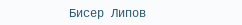Бисер Липов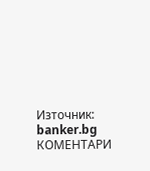Източник: banker.bg
КОМЕНТАРИ